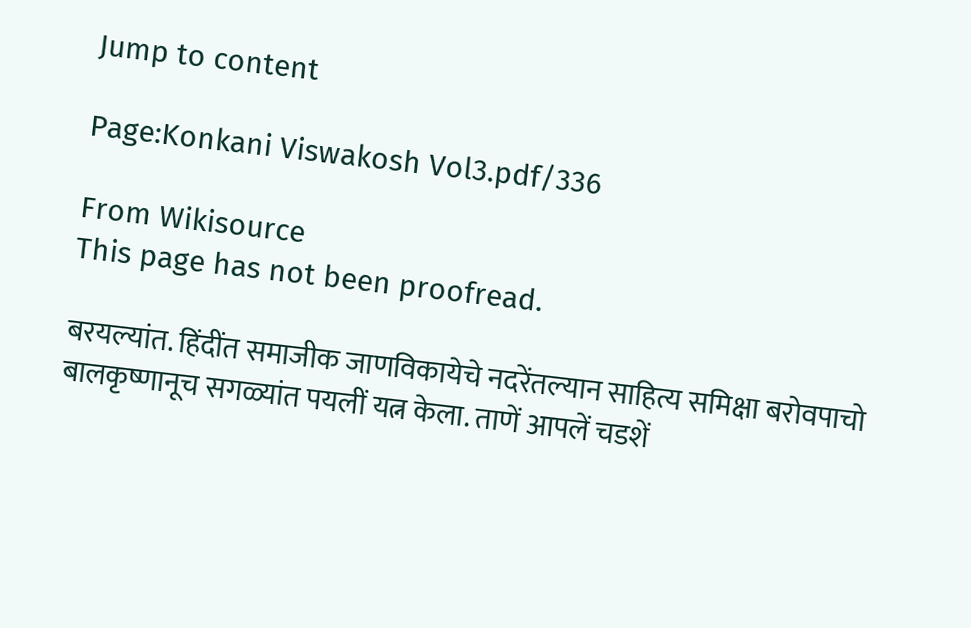Jump to content

Page:Konkani Viswakosh Vol3.pdf/336

From Wikisource
This page has not been proofread.

बरयल्यांत. हिंदींत समाजीक जाणविकायेचे नदरेंतल्यान साहित्य समिक्षा बरोवपाचो बालकृष्णानूच सगळ्यांत पयलीं यत्न केला. ताणें आपलें चडशें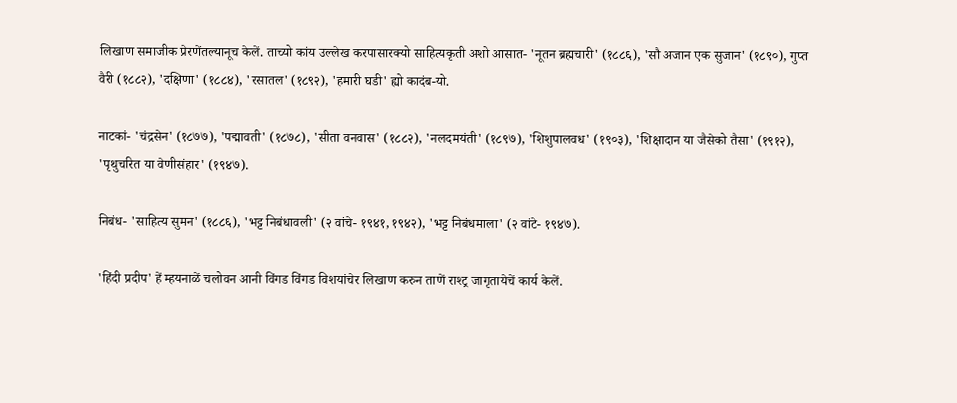लिखाण समाजीक प्रेरणेंतल्यानूच केलें. ताच्यो कांय उल्लेख करपासारक्यो साहित्यकृती अशो आसात- 'नूतन ब्रह्मचारी' (१८८६), 'सौ अजान एक सुजान' (१८९०), गुप्त वैरी (१८८२), 'दक्षिणा' (१८८४), 'रसातल' (१८९२), 'हमारी घडी' ह्यो कादंब-यो.

नाटकां- 'चंद्रसेन' (१८७७), 'पद्मावती' (१८७८), 'सीता वनवास' (१८८२), 'नलदमयंती' (१८९७), 'शिशुपालवध' (१९०३), 'शिक्षादान या जैसेको तैसा' (१९१२‌), 'पृथुचरित या वेणीसंहार' (१९४७).

निबंध- 'साहित्य सुमन' (१८८६), 'भट्ट निबंधावली' (२ वांचे- १९४१, १९४२), 'भट्ट निबंधमाला' (२ वांटे- १९४७).

'हिंदी प्रदीप' हें म्हयनाळें चलोवन आनी विंगड विंगड विशयांचेर लिखाण करुन ताणें राश्ट्र जागृतायेचें कार्य केलें.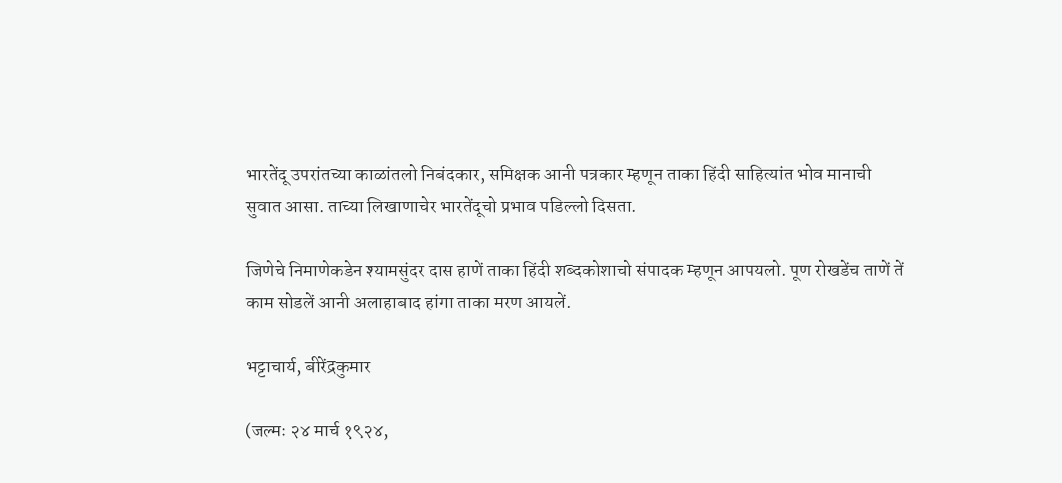भारतेंदू उपरांतच्या काळांतलो निबंदकार, समिक्षक आनी पत्रकार म्हणून ताका हिंदी साहित्यांत भोव मानाची सुवात आसा. ताच्या लिखाणाचेर भारतेंदूचो प्रभाव पडिल्लो दिसता.

जिणेचे निमाणेकडेन श्यामसुंदर दास हाणें ताका हिंदी शब्दकोशाचो संपादक म्हणून आपयलो. पूण रोखडेंच ताणें तें काम सोडलें आनी अलाहाबाद हांगा ताका मरण आयलें.

भट्टाचार्य, बीरेंद्रकुमार

(जल्मः २४ मार्च १९२४,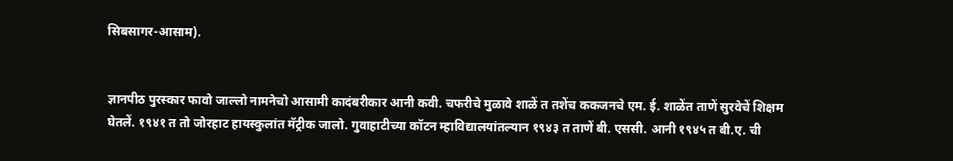सिबसागर-आसाम).


ज्ञानपीठ पुरस्कार फावो जाल्लो नामनेचो आसामी कादंबरीकार आनी कवी. चफरीचे मुळावे शाळें त तशेंच ककजनचे एम. ई. शाळेंत ताणें सुरवेचें शिक्षम घेतलें. १९४१ त तो जोरहाट हायस्कुलांत मॅट्रीक जालो. गुवाहाटीच्या कॉटन म्हाविद्यालयांतल्यान १९४३ त ताणें बी. एससी. आनी १९४५ त बी.ए. ची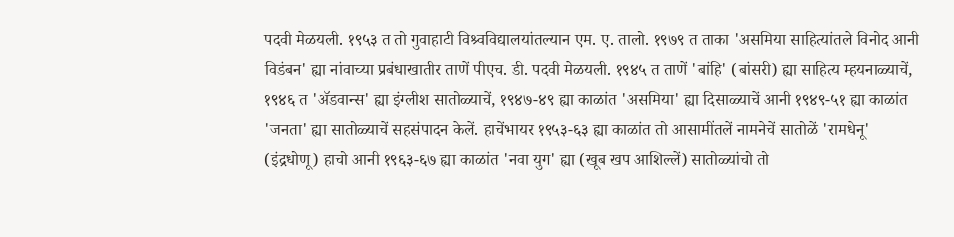पदवी मेळयली. १९५३ त तो गुवाहाटी विश्र्वविद्यालयांतल्यान एम. ए. तालो. १९७९ त ताका 'असमिया साहित्यांतले विनोद आनी विडंबन' ह्या नांवाच्या प्रबंधाखातीर ताणें पीएच. डी. पदवी मेळयली. १९४५ त ताणें 'बांहि' (बांसरी) ह्या साहित्य म्हयनाळ्याचें, १९४६ त 'ॲडवान्स' ह्या इंग्लीश सातोळ्याचें, १९४७-४९ ह्या काळांत 'असमिया' ह्या दिसाळ्याचें आनी १९४९-५१ ह्या काळांत 'जनता' ह्या सातोळ्याचें सहसंपादन केलें. हाचेंभायर १९५३-६३ ह्या काळांत तो आसामींतलें नामनेचें सातोळें 'रामधेनू' (इंद्रधोणू) हाचो आनी १९६३-६७ ह्या काळांत 'नवा युग' ह्या (खूब खप आशिल्लें) सातोळ्यांचो तो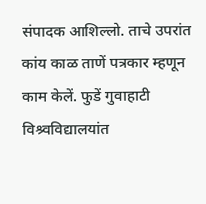संपादक आशिल्लो. ताचे उपरांत कांय काळ ताणें पत्रकार म्हणून काम केलें. फुडें गुवाहाटी विश्र्वविद्यालयांत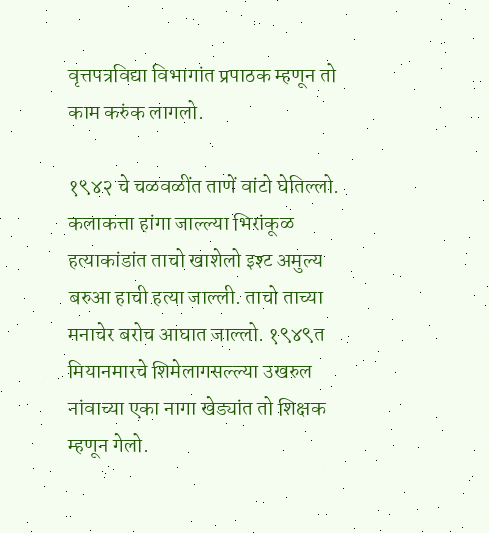वृत्तपत्रविद्या विभागांत प्रपाठक म्हणून तो काम करुंक लागलो.

१९४२ चे चळवळींत ताणें वांटो घेतिल्लो. कलाकत्ता हांगा जाल्ल्या भिरांकूळ हत्याकांडांत ताचो खाशेलो इश्ट अमुल्य बरुआ हाची हत्या जाल्ली. ताचो ताच्या मनाचेर बरोच आघात जाल्लो. १९४९त मियानमारचे शिमेलागसल्ल्या उखरुल नांवाच्या एका नागा खेड्यांत तो शिक्षक म्हणून गेलो.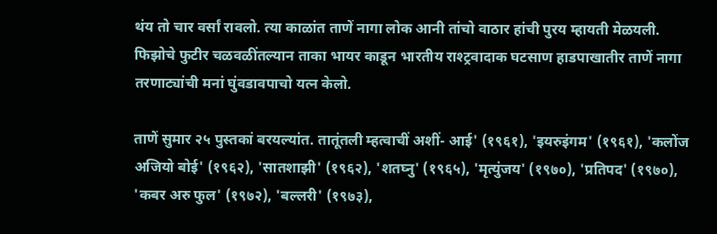थंय तो चार वर्सां रावलो. त्या काळांत ताणें नागा लोक आनी तांचो वाठार हांची पुरय म्हायती मेळयली. फिझोचे फुटीर चळवळींतल्यान ताका भायर काडून भारतीय राश्ट्रवादाक घटसाण हाडपाखातीर ताणें नागा तरणाट्यांची मनां घुंवडावपाचो यत्न केलो.

ताणें सुमार २५ पुस्तकां बरयल्यांत. तातूंतली म्हत्वाचीं अशीं- आई' (१९६१), 'इयरुइंगम' (१९६१), 'कलोंज अजियो बोई' (१९६२), 'सातशाझी' (१९६२), 'शतघ्नु' (१९६५), 'मृत्युंजय' (१९७०), 'प्रतिपद' (१९७०), 'कबर अरु फुल' (१९७२), 'बल्लरी' (१९७३),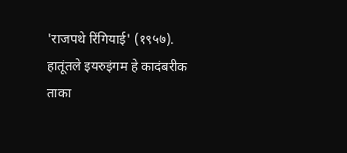'राजपथे रिंगियाई' (१९५७). हातूंतले इयरुइंगम हे कादंबरीक ताका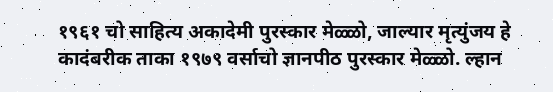१९६१ चो साहित्य अकादेमी पुरस्कार मेळ्ळो, जाल्यार मृत्युंजय हे कादंबरीक ताका १९७९ वर्साचो ज्ञानपीठ पुरस्कार मेळ्ळो. ल्हान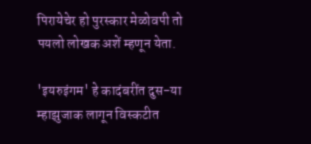पिरायेचेर हो पुरस्कार मेळोवपी तो पयलो लोखक अशें म्हणून येता.

'इयरुइंगम' हे कादंबरींत दुस-या म्हाझुजाक लागून विस्कटीत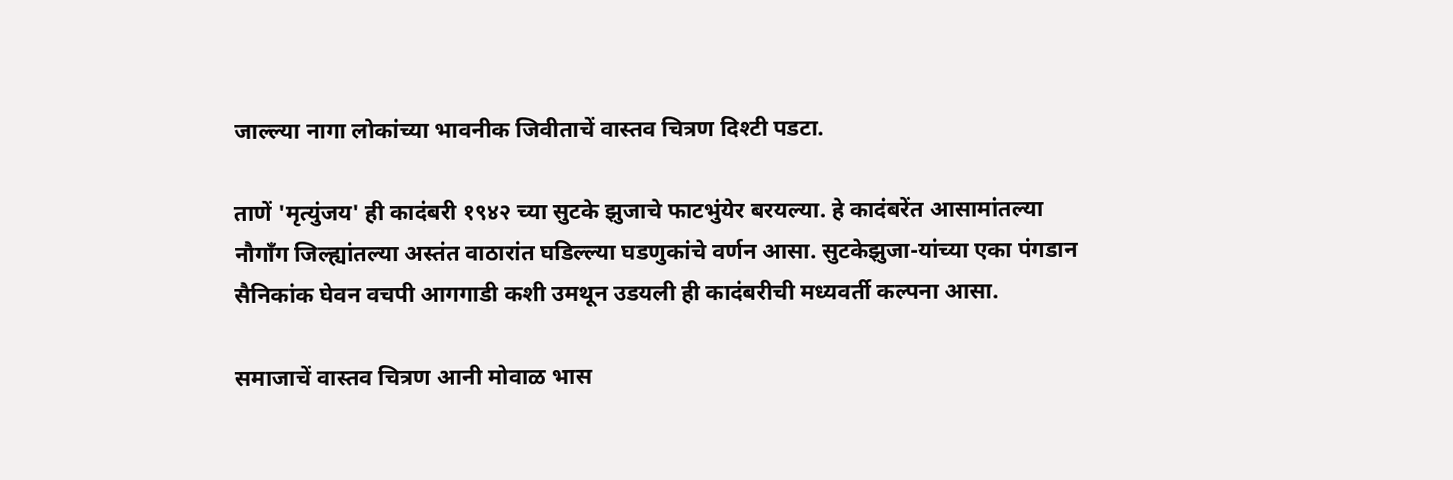जाल्ल्या नागा लोकांच्या भावनीक जिवीताचें वास्तव चित्रण दिश्टी पडटा.

ताणें 'मृत्युंजय' ही कादंबरी १९४२ च्या सुटके झुजाचे फाटभुंयेर बरयल्या. हे कादंबरेंत आसामांतल्या नौगाँग जिल्ह्यांतल्या अस्तंत वाठारांत घडिल्ल्या घडणुकांचे वर्णन आसा. सुटकेझुजा-यांच्या एका पंगडान सैनिकांक घेवन वचपी आगगाडी कशी उमथून उडयली ही कादंबरीची मध्यवर्ती कल्पना आसा.

समाजाचें वास्तव चित्रण आनी मोवाळ भास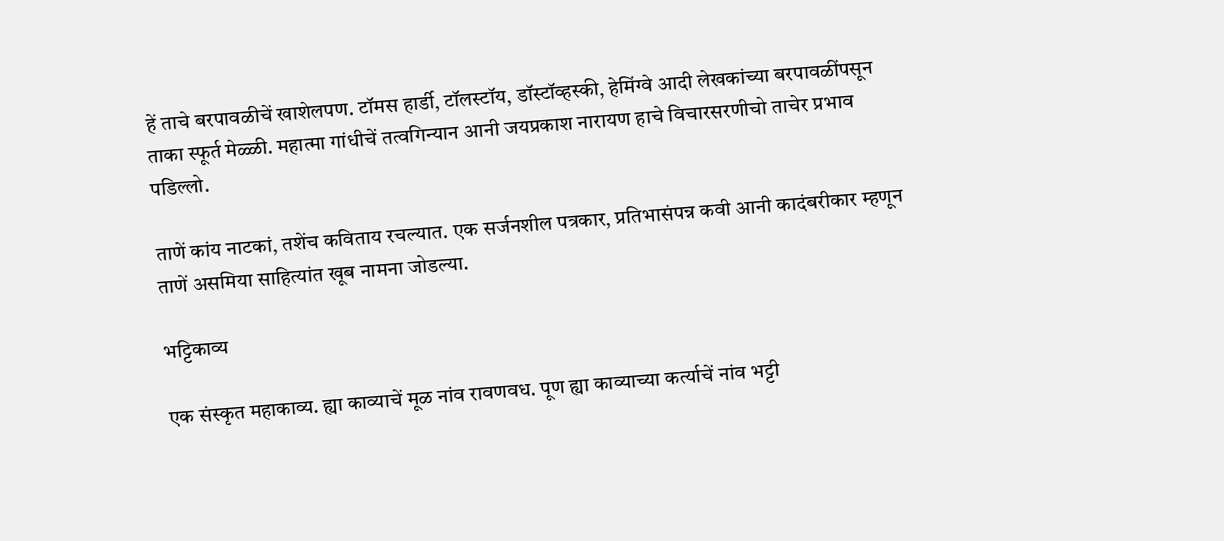हें ताचे बरपावळीचें खाशेलपण. टॉमस हार्डी, टॉलस्टॉय, डॉस्टॉव्हस्की, हेमिंग्वे आदी लेखकांच्या बरपावळींपसून ताका स्फूर्त मेळ्ळी. महात्मा गांधीचें तत्वगिन्यान आनी जयप्रकाश नारायण हाचे विचारसरणीचो ताचेर प्रभाव पडिल्लो.

ताणें कांय नाटकां, तशेंच कविताय रचल्यात. एक सर्जनशील पत्रकार, प्रतिभासंपन्न कवी आनी कादंबरीकार म्हणून ताणें असमिया साहित्यांत खूब नामना जोडल्या.

भट्टिकाव्य

एक संस्कृत महाकाव्य. ह्या काव्याचें मूळ नांव रावणवध. पूण ह्या काव्याच्या कर्त्याचें नांव भट्टी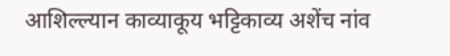आशिल्ल्यान काव्याकूय भट्टिकाव्य अशेंच नांव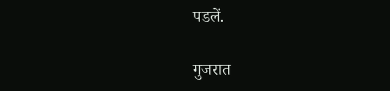पडलें.

गुजरात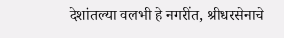देशांतल्या वलभी हे नगरींत, श्रीधरसेनाचे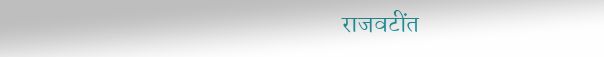राजवटींत